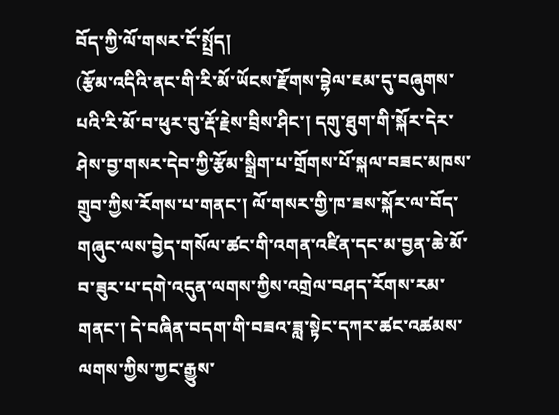བོད་ཀྱི་ལོ་གསར་ངོ་སྤྲོད།
(རྩོམ་འདིའི་ནང་གི་རི་མོ་ཡོངས་རྫོགས་བྷེལ་ཇམ་དུ་བཞུགས་པའི་རི་མོ་བ་ཕུར་བུ་རྡོ་རྗེས་བྲིས་ཤིང་། དགུ་ཐུག་གི་སྐོར་དེར་ཤེས་བྱ་གསར་དེབ་ཀྱི་རྩོམ་སྒྲིག་པ་གྲོགས་པོ་སྐལ་བཟང་མཁས་གྲུབ་ཀྱིས་རོགས་པ་གནང་། ལོ་གསར་གྱི་ཁ་ཟས་སྐོར་ལ་བོད་གཞུང་ལས་བྱེད་གསོལ་ཚང་གི་འགན་འཛིན་དང་མ་བྱན་ཆེ་མོ་བ་ཟུར་པ་དགེ་འདུན་ལགས་ཀྱིས་འགྲེལ་བཤད་རོགས་རམ་གནང་། དེ་བཞིན་བདག་གི་བཟའ་ཟླ་སྟེང་དཀར་ཚང་འཚམས་ལགས་ཀྱིས་ཀྱང་རྒྱུས་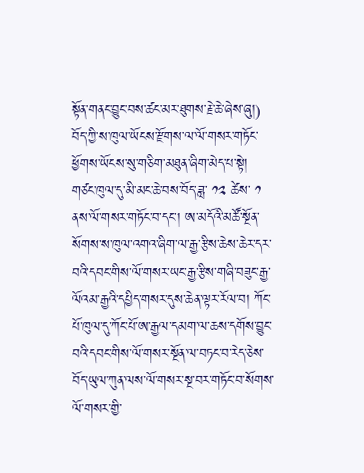སྟོན་གནང་བྱུང་བས་ཚང་མར་ཐུགས་རྗེ་ཆེ་ཞེས་ཞུ།)
བོད་ཀྱི་ས་ཁུལ་ཡོངས་རྫོགས་ལ་ལོ་གསར་གཏོང་ཕྱོགས་ཡོངས་སུ་གཅིག་མཐུན་ཞིག་མེད་པ་སྟེ། གཙང་ཁུལ་དུ་མི་མང་ཆེ་བས་བོད་ཟླ་ ༡༢ ཚེས་ ༡ ནས་ལོ་གསར་གཏོང་བ་དང་། ཨ་མདོའི་མཚོ་སྔོན་སོགས་ས་ཁུལ་འགའ་ཞིག་ལ་རྒྱ་རྩིས་ཆེས་ཆེར་དར་བའི་དབང་གིས་ལོ་གསར་ཡང་རྒྱ་རྩིས་གཞི་བཟུང་རྒྱ་ལོའམ་རྒྱའི་དཔྱིད་གསར་དུས་ཆེན་ལྟར་རོལ་བ། ཀོང་པོ་ཁུལ་དུ་ཀོང་པོ་ཨ་རྒྱལ་དམག་ལ་ཆས་དགོས་བྱུང་བའི་དབང་གིས་ལོ་གསར་སྔོན་ལ་བཏང་བ་རེད་ཅེས་བོད་ཡུལ་ཀུན་ལས་ལོ་གསར་སྔ་བར་གཏོང་བ་སོགས་ལོ་གསར་གྱི་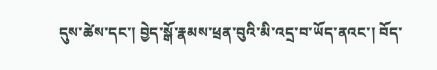དུས་ཚེས་དང་། བྱེད་སྒོ་རྣམས་ཕྲན་བུའི་མི་འདྲ་བ་ཡོད་ནའང་། བོད་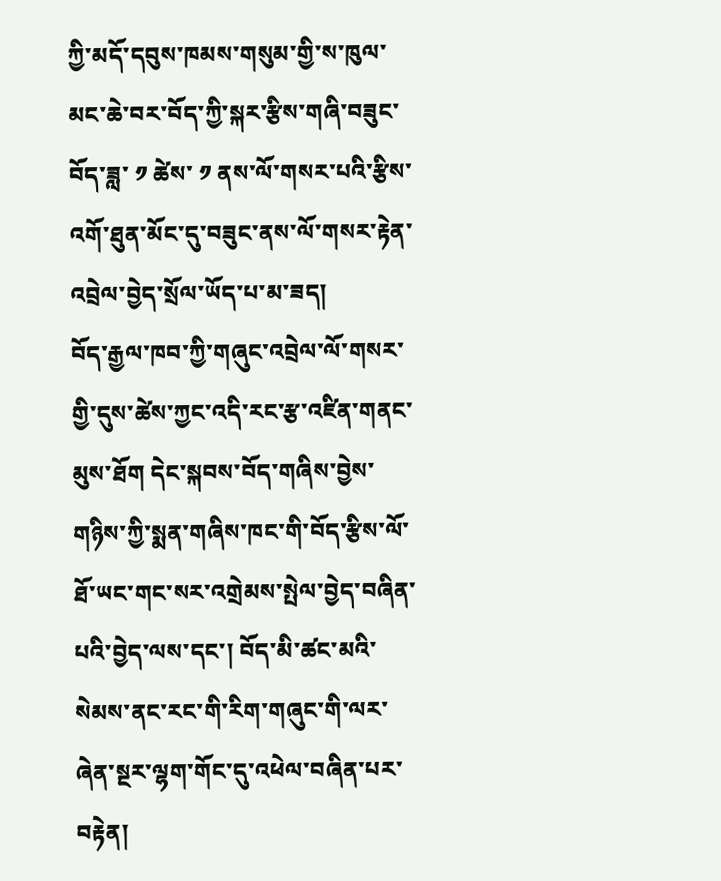ཀྱི་མདོ་དབུས་ཁམས་གསུམ་གྱི་ས་ཁུལ་མང་ཆེ་བར་བོད་ཀྱི་སྐར་རྩིས་གཞི་བཟུང་བོད་ཟླ་ ༡ ཚེས་ ༡ ནས་ལོ་གསར་པའི་རྩིས་འགོ་ཐུན་མོང་དུ་བཟུང་ནས་ལོ་གསར་རྟེན་འབྲེལ་བྱེད་སྲོལ་ཡོད་པ་མ་ཟད།
བོད་རྒྱལ་ཁབ་ཀྱི་གཞུང་འབྲེལ་ལོ་གསར་གྱི་དུས་ཚེས་ཀྱང་འདི་རང་རྩ་འཛིན་གནང་མུས་ཐོག དེང་སྐབས་བོད་གཞིས་བྱེས་གཉིས་ཀྱི་སྨན་གཞིས་ཁང་གི་བོད་རྩིས་ལོ་ཐོ་ཡང་གང་སར་འགྲེམས་སྤེལ་བྱེད་བཞིན་པའི་བྱེད་ལས་དང་། བོད་མི་ཚང་མའི་སེམས་ནང་རང་གི་རིག་གཞུང་གི་ལར་ཞེན་སྔར་ལྷག་གོང་དུ་འཕེལ་བཞིན་པར་བརྟེན།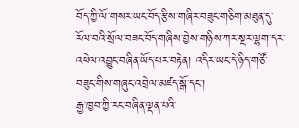བོད་ཀྱི་ལོ་གསར་ཡང་བོད་རྩིས་གཞིར་བཟུང་གཅིག་མཐུན་དུ་རོལ་བའི་སྲོལ་བཟང་བོད་གཞིས་བྱེས་གཉིས་ཀར་སྔར་ལྷག་དར་འཕེལ་འབྱུང་བཞིན་ཡོད་པར་བརྟེན། འདིར་ཡང་དེ་ཉིད་གཙོ་བཟུང་གིས་གཞུང་འབྲེལ་མཛད་སྒོ་དང་།
རྒྱ་ཁྱབ་ཀྱི་རང་བཞིན་ལྡན་པའི་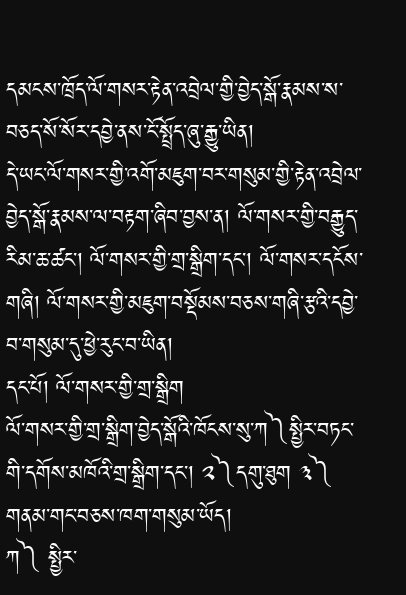དམངས་ཁྲོད་ལོ་གསར་རྟེན་འབྲེལ་གྱི་བྱེད་སྒོ་རྣམས་ས་བཅད་སོ་སོར་དབྱེ་ནས་ངོ་སྤྲོད་ཞུ་རྒྱུ་ཡིན།
དེ་ཡང་ལོ་གསར་གྱི་འགོ་མཇུག་བར་གསུམ་གྱི་རྟེན་འབྲེལ་བྱེད་སྒོ་རྣམས་ལ་བརྟག་ཞིབ་བྱས་ན། ལོ་གསར་གྱི་བརྒྱུད་རིམ་ཆ་ཚང་། ལོ་གསར་གྱི་གྲ་སྒྲིག་དང་། ལོ་གསར་དངོས་གཞི། ལོ་གསར་གྱི་མཇུག་བསྡོམས་བཅས་གཞི་རྩའི་དབྱེ་བ་གསུམ་དུ་ཕྱེ་རུང་བ་ཡིན།
དང་པོ། ལོ་གསར་གྱི་གྲ་སྒྲིག
ལོ་གསར་གྱི་གྲ་སྒྲིག་བྱེད་སྒོའི་ཁོངས་སུ་ཀ༽སྤྱིར་བཏང་གི་དགོས་མཁོའི་གྲ་སྒྲིག་དང་། ༢༽དགུ་ཐུག ༣༽ གནམ་གང་བཅས་ཁག་གསུམ་ཡོད།
ཀ༽ སྤྱིར་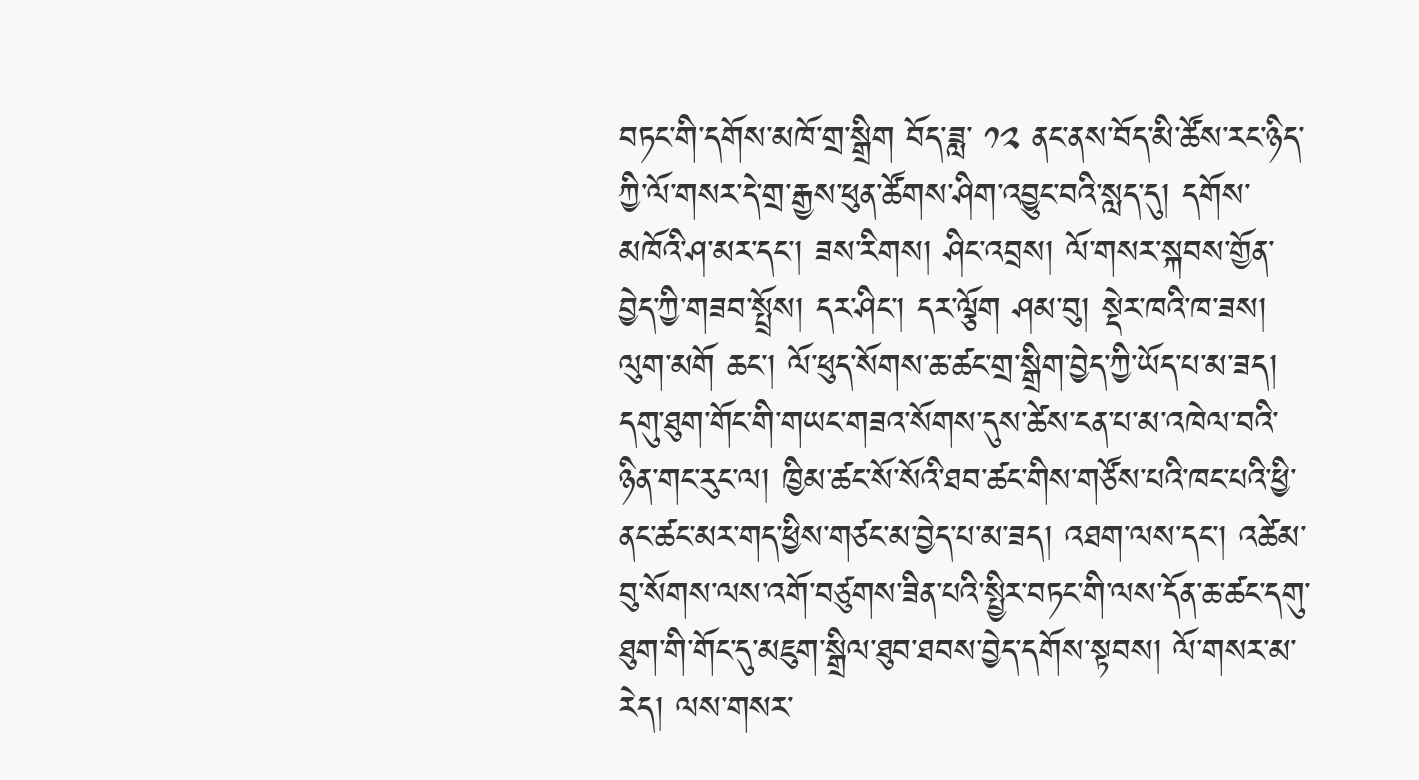བཏང་གི་དགོས་མཁོ་གྲ་སྒྲིག བོད་ཟླ་ ༡༢ ནང་ནས་བོད་མི་ཚོས་རང་ཉིད་ཀྱི་ལོ་གསར་དེ་གྲ་རྒྱས་ཕུན་ཚོགས་ཤིག་འབྱུང་བའི་སླད་དུ། དགོས་མཁོའི་ཤ་མར་དང་། ཟས་རིགས། ཤིང་འབྲས། ལོ་གསར་སྐབས་གྱོན་བྱེད་ཀྱི་གཟབ་སྤྲོས། དར་ཤིང་། དར་ལྕོག ཤམ་བུ། སྡེར་ཁའི་ཁ་ཟས། ལུག་མགོ ཆང་། ལོ་ཕུད་སོགས་ཆ་ཚང་གྲ་སྒྲིག་བྱེད་ཀྱི་ཡོད་པ་མ་ཟད། དགུ་ཐུག་གོང་གི་གཡང་གཟའ་སོགས་དུས་ཚེས་ངན་པ་མ་འཁེལ་བའི་ཉིན་གང་རུང་ལ། ཁྱིམ་ཚང་སོ་སོའི་ཐབ་ཚང་གིས་གཙོས་པའི་ཁང་པའི་ཕྱི་ནང་ཚང་མར་གད་ཕྱིས་གཙང་མ་བྱེད་པ་མ་ཟད། འཐག་ལས་དང་། འཚེམ་བུ་སོགས་ལས་འགོ་བཙུགས་ཟིན་པའི་སྤྱིར་བཏང་གི་ལས་དོན་ཆ་ཚང་དགུ་ཐུག་གི་གོང་དུ་མཇུག་སྒྲིལ་ཐུབ་ཐབས་བྱེད་དགོས་སྟབས། ལོ་གསར་མ་རེད། ལས་གསར་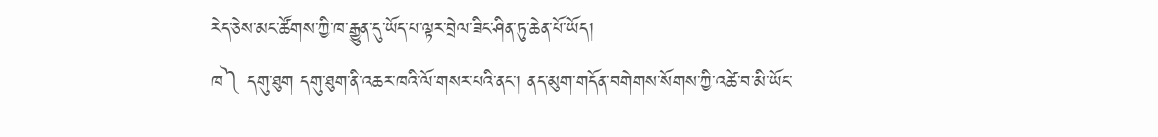རེད་ཅེས་མང་ཚོགས་ཀྱི་ཁ་རྒྱུན་དུ་ཡོད་པ་ལྟར་བྲེལ་ཟིང་ཤིན་ཏུ་ཆེན་པོ་ཡོད།
ཁ༽ དགུ་ཐུག དགུ་ཐུག་ནི་འཆར་ཁའི་ལོ་གསར་པའི་ནང་། ནད་མུག་གདོན་བགེགས་སོགས་ཀྱི་འཚེ་བ་མི་ཡོང་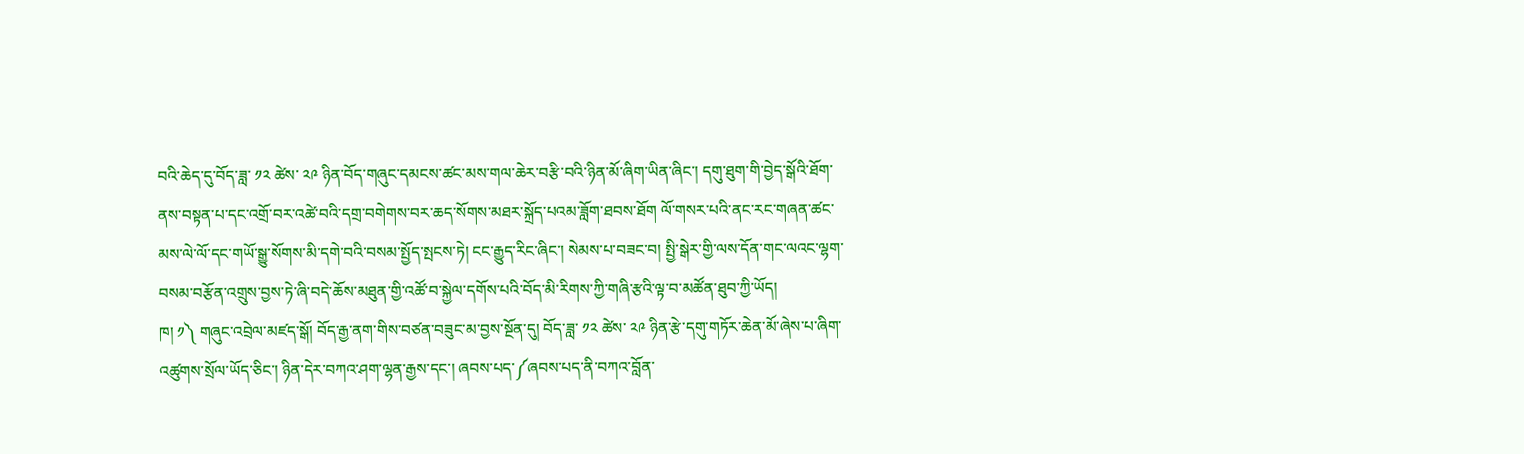བའི་ཆེད་དུ་བོད་ཟླ་ ༡༢ ཚེས་ ༢༩ ཉིན་བོད་གཞུང་དམངས་ཚང་མས་གལ་ཆེར་བརྩི་བའི་ཉིན་མོ་ཞིག་ཡིན་ཞིང་། དགུ་ཐུག་གི་བྱེད་སྒོའི་ཐོག་ནས་བསྟན་པ་དང་འགྲོ་བར་འཚེ་བའི་དགྲ་བགེགས་བར་ཆད་སོགས་མཐར་སྐྲོད་པའམ་ཟློག་ཐབས་ཐོག ལོ་གསར་པའི་ནང་རང་གཞན་ཚང་མས་ལེ་ལོ་དང་གཡོ་སྒྱུ་སོགས་མི་དགེ་བའི་བསམ་སྤྱོད་སྤངས་ཏེ། ངང་རྒྱུད་རིང་ཞིང་། སེམས་པ་བཟང་བ། སྤྱི་སྒེར་གྱི་ལས་དོན་གང་ལའང་ལྷག་བསམ་བརྩོན་འགྲུས་བྱས་ཏེ་ཞི་བདེ་ཆོས་མཐུན་གྱི་འཚོ་བ་སྐྱེལ་དགོས་པའི་བོད་མི་རིགས་ཀྱི་གཞི་རྩའི་ལྟ་བ་མཚོན་ཐུབ་ཀྱི་ཡོད།
ཁ། ༡༽ གཞུང་འབྲེལ་མཛད་སྒོ། བོད་རྒྱ་ནག་གིས་བཙན་བཟུང་མ་བྱས་སྔོན་དུ། བོད་ཟླ་ ༡༢ ཚེས་ ༢༩ ཉིན་རྩེ་དགུ་གཏོར་ཆེན་མོ་ཞེས་པ་ཞིག་འཚུགས་སྲོལ་ཡོད་ཅིང་། ཉིན་དེར་བཀའ་ཤག་ལྷན་རྒྱས་དང་། ཞབས་པད་༼ཞབས་པད་ནི་བཀའ་བློན་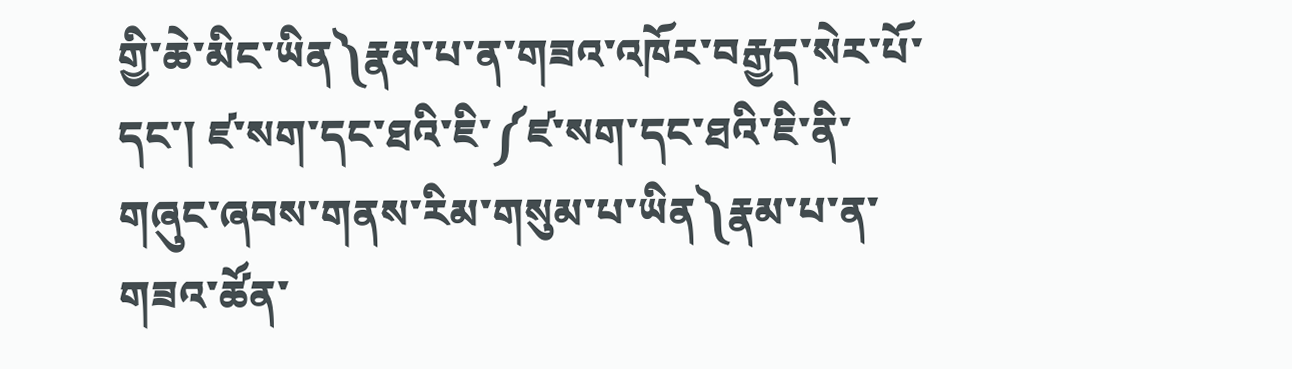གྱི་ཆེ་མིང་ཡིན༽རྣམ་པ་ན་གཟའ་འཁོར་བརྒྱད་སེར་པོ་དང་། ཛ་སག་དང་ཐའི་ཇི་༼ཛ་སག་དང་ཐའི་ཇི་ནི་གཞུང་ཞབས་གནས་རིམ་གསུམ་པ་ཡིན༽རྣམ་པ་ན་གཟའ་ཚོན་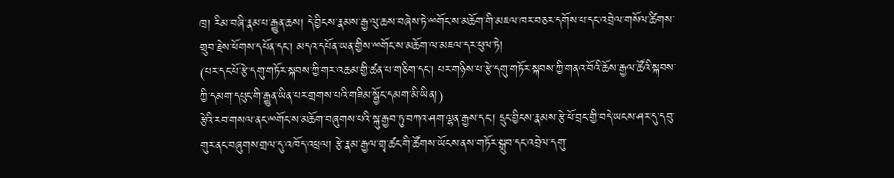ཁྲ། རིམ་བཞི་རྣམ་པ་རྒྱུན་ཆས། དེ་བྱིངས་རྣམས་རྒྱ་ལུ་ཆས་བཞེས་ཏེ་ྋགོང་ས་མཆོག་གི་མཇལ་ཁར་བཅར་དགོས་པ་དང་འབྲེལ་གསོལ་ཚིགས་གྲུབ་རྗེས་ཕོགས་དཔོན་དང་། མདའ་དཔོན་ཡན་གྱིས་ྋགོང་ས་མཆོག་ལ་མཇལ་དར་ཕུལ་ཏེ།
(པར་དང་པོ་རྩེ་དགུ་གཏོར་སྐབས་ཀྱི་གར་འཆམ་གྱི་ཚན་པ་གཅིག་དང་། པར་གཉིས་པ་རྩེ་དགུ་གཏོར་སྐབས་ཀྱི་གནའ་བོའི་ཆོས་རྒྱལ་ཚོའི་སྐབས་ཀྱི་དམག་དཔུང་གི་རྒྱུན་ཡིན་པར་གྲགས་པའི་གཟིམ་སྦྱོང་དམག་མི་ཡིན།)
རྩེའི་རབ་གསལ་ནང་ྋགོང་ས་མཆོག་བཞུགས་པའི་སྐུ་རྒྱབ་ཏུ་བཀའ་ཤག་ལྷན་རྒྱས་དང་། དྲུང་བྱིངས་རྣམས་རྩེ་ཕོ་བྲང་གྱི་བདེ་ཡངས་ཤར་དུ་དབུ་གུར་ནང་བཞུགས་གྲལ་དུ་འཁོད་འཕྲལ། རྩེ་རྣམ་རྒྱལ་གྲྭ་ཚང་གི་ཚོགས་ཡོངས་ནས་གཏོར་སྒྲུབ་དང་འབྲེལ་དགུ་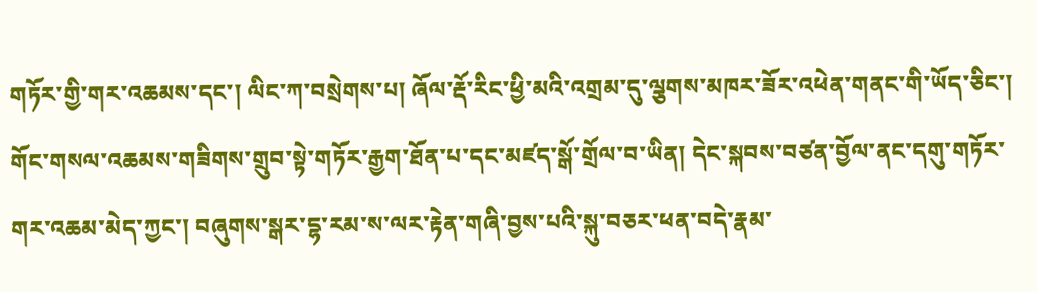གཏོར་གྱི་གར་འཆམས་དང་། ལིང་ཀ་བསྲེགས་པ། ཞོལ་རྡོ་རིང་ཕྱི་མའི་འགྲམ་དུ་ལྕགས་མཁར་ཟོར་འཕེན་གནང་གི་ཡོད་ཅིང་། གོང་གསལ་འཆམས་གཟིགས་གྲུབ་སྟེ་གཏོར་རྒྱག་ཐོན་པ་དང་མཛད་སྒོ་གྲོལ་བ་ཡིན། དེང་སྐབས་བཙན་བྱོལ་ནང་དགུ་གཏོར་གར་འཆམ་མེད་ཀྱང་། བཞུགས་སྒར་དྷ་རམ་ས་ལར་རྟེན་གཞི་བྱས་པའི་སྐུ་བཅར་ཕན་བདེ་རྣམ་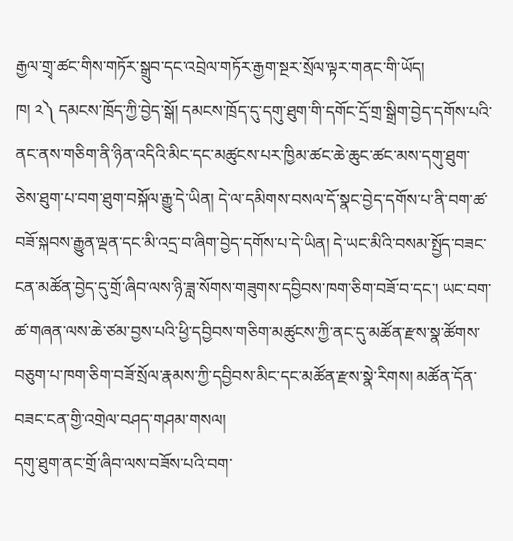རྒྱལ་གྲྭ་ཚང་གིས་གཏོར་སྒྲུབ་དང་འབྲེལ་གཏོར་རྒྱག་སྔར་སྲོལ་ལྟར་གནང་གི་ཡོད།
ཁ། ༢༽ དམངས་ཁྲོད་ཀྱི་བྱེད་སྒོ། དམངས་ཁྲོད་དུ་དགུ་ཐུག་གི་དགོང་དྲོ་གྲ་སྒྲིག་བྱེད་དགོས་པའི་ནང་ནས་གཅིག་ནི་ཉིན་འདིའི་མིང་དང་མཚུངས་པར་ཁྱིམ་ཚང་ཆེ་ཆུང་ཚང་མས་དགུ་ཐུག་ཅེས་ཐུག་པ་བག་ཐུག་བསྐོལ་རྒྱུ་དེ་ཡིན། དེ་ལ་དམིགས་བསལ་དོ་སྣང་བྱེད་དགོས་པ་ནི་བག་ཚ་བཟོ་སྐབས་རྒྱུན་ལྡན་དང་མི་འདྲ་བ་ཞིག་བྱེད་དགོས་པ་དེ་ཡིན། དེ་ཡང་མིའི་བསམ་སྤྱོད་བཟང་ངན་མཚོན་བྱེད་དུ་གྲོ་ཞིབ་ལས་ཉི་ཟླ་སོགས་གཟུགས་དབྱིབས་ཁག་ཅིག་བཟོ་བ་དང་། ཡང་བག་ཚ་གཞན་ལས་ཆེ་ཙམ་བྱས་པའི་ཕྱི་དབྱིབས་གཅིག་མཚུངས་ཀྱི་ནང་དུ་མཚོན་རྫས་སྣ་ཚོགས་བཅུག་པ་ཁག་ཅིག་བཟོ་སྲོལ་རྣམས་ཀྱི་དབྱིབས་མིང་དང་མཚོན་རྫས་སྣེ་རིགས། མཚོན་དོན་བཟང་ངན་གྱི་འགྲེལ་བཤད་གཤམ་གསལ།
དགུ་ཐུག་ནང་གྲོ་ཞིབ་ལས་བཟོས་པའི་བག་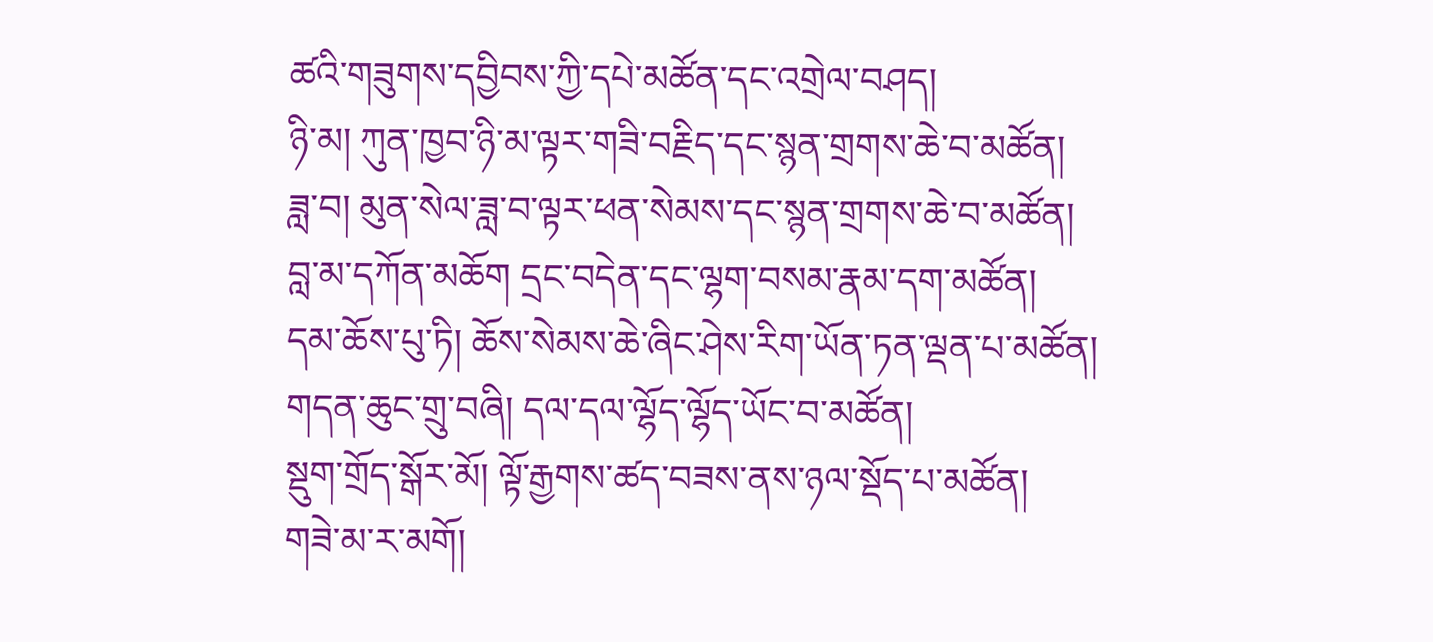ཚའི་གཟུགས་དབྱིབས་ཀྱི་དཔེ་མཚོན་དང་འགྲེལ་བཤད།
ཉི་མ། ཀུན་ཁྱབ་ཉི་མ་ལྟར་གཟི་བརྗིད་དང་སྙན་གྲགས་ཆེ་བ་མཚོན།
ཟླ་བ། མུན་སེལ་ཟླ་བ་ལྟར་ཕན་སེམས་དང་སྙན་གྲགས་ཆེ་བ་མཚོན།
བླ་མ་དཀོན་མཆོག དྲང་བདེན་དང་ལྷག་བསམ་རྣམ་དག་མཚོན།
དམ་ཆོས་པུ་ཏི། ཆོས་སེམས་ཆེ་ཞིང་ཤེས་རིག་ཡོན་ཏན་ལྡན་པ་མཚོན།
གདན་ཆུང་གྲུ་བཞི། དལ་དལ་ལྷོད་ལྷོད་ཡོང་བ་མཚོན།
སྡུག་གྲོད་སྒོར་མོ། ལྟོ་རྒྱགས་ཚད་བཟས་ནས་ཉལ་སྡོད་པ་མཚོན།
གཟེ་མ་ར་མགོ།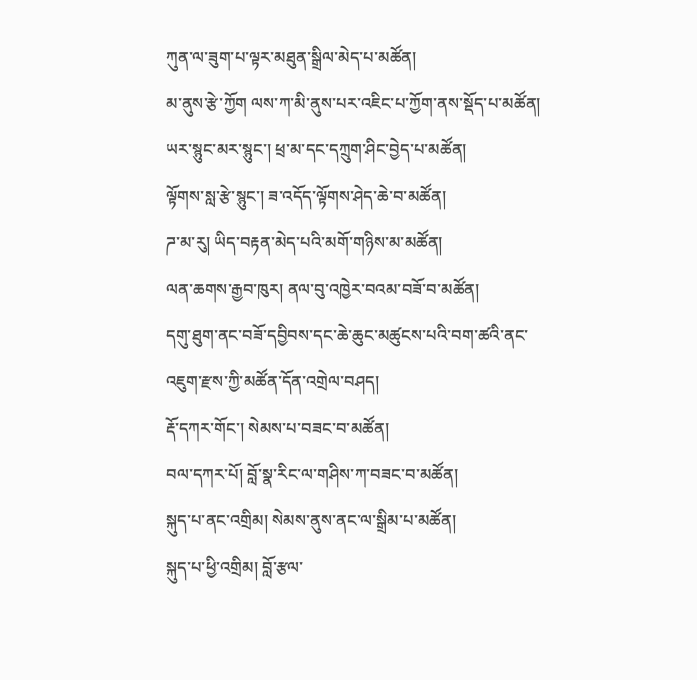ཀུན་ལ་ཟུག་པ་ལྟར་མཐུན་སྒྲིལ་མེད་པ་མཚོན།
མ་ནུས་རྩེ་ཀྱོག ལས་ཀ་མི་ནུས་པར་འཇིང་པ་ཀྱོག་ནས་སྡོད་པ་མཚོན།
ཡར་སྙུང་མར་སྙུང་། ཕྲ་མ་དང་དཀྲུག་ཤིང་བྱེད་པ་མཚོན།
ལྟོགས་སླ་རྩེ་སྙུང་། ཟ་འདོད་ལྟོགས་ཤེད་ཆེ་བ་མཚོན།
ཌ་མ་རུ། ཡིད་བརྟན་མེད་པའི་མགོ་གཉིས་མ་མཚོན།
ལན་ཆགས་རྒྱབ་ཁུར། ནལ་བུ་འཁྱེར་བའམ་བཟོ་བ་མཚོན།
དགུ་ཐུག་ནང་བཟོ་དབྱིབས་དང་ཆེ་ཆུང་མཚུངས་པའི་བག་ཚའི་ནང་འཇུག་རྫས་ཀྱི་མཚོན་དོན་འགྲེལ་བཤད།
རྡོ་དཀར་གོང་། སེམས་པ་བཟང་བ་མཚོན།
བལ་དཀར་པོ། བློ་སྣ་རིང་ལ་གཤིས་ཀ་བཟང་བ་མཚོན།
སྐུད་པ་ནང་འགྲིམ། སེམས་ནུས་ནང་ལ་སྒྲིམ་པ་མཚོན།
སྐུད་པ་ཕྱི་འགྲིམ། བློ་རྩལ་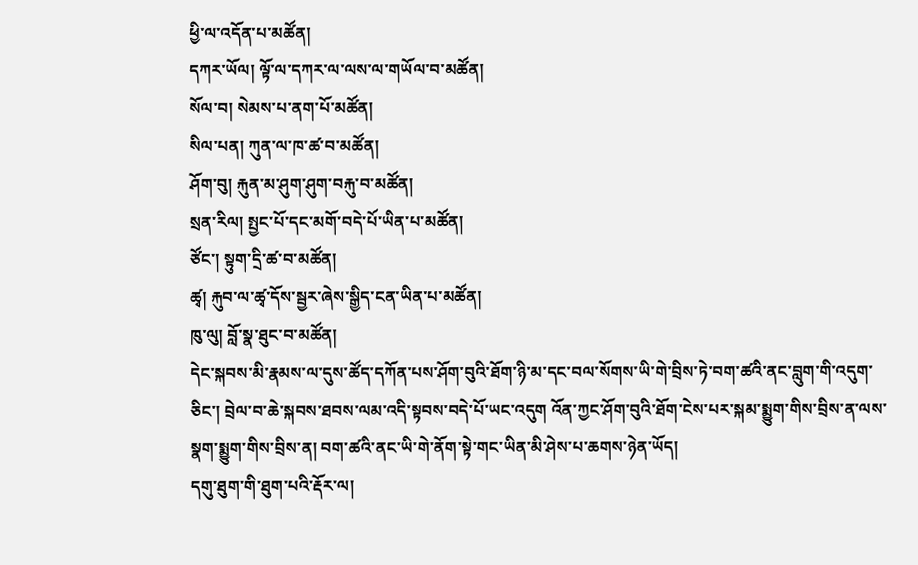ཕྱི་ལ་འདོན་པ་མཚོན།
དཀར་ཡོལ། ལྟོ་ལ་དཀར་ལ་ལས་ལ་གཡོལ་བ་མཚོན།
སོལ་བ། སེམས་པ་ནག་པོ་མཚོན།
སིལ་པན། ཀུན་ལ་ཁ་ཚ་བ་མཚོན།
ཤོག་བུ། རྐུན་མ་ཤུག་ཤུག་བརྐུ་བ་མཚོན།
སྲན་རིལ། སྤྱང་པོ་དང་མགོ་བདེ་པོ་ཡིན་པ་མཚོན།
ཙོང་། སྟུག་དྲི་ཚ་བ་མཚོན།
ཚྭ། རྐུབ་ལ་ཚྭ་དོས་སྦྱར་ཞེས་སྒྱིད་ངན་ཡིན་པ་མཚོན།
ཁུ་ལུ། བློ་སྣ་ཐུང་བ་མཚོན།
དེང་སྐབས་མི་རྣམས་ལ་དུས་ཚོད་དཀོན་པས་ཤོག་བུའི་ཐོག་ཉི་མ་དང་བལ་སོགས་ཡི་གེ་བྲིས་ཏེ་བག་ཚའི་ནང་བླུག་གི་འདུག་ཅིང་། བྲེལ་བ་ཆེ་སྐབས་ཐབས་ལམ་འདི་སྟབས་བདེ་པོ་ཡང་འདུག འོན་ཀྱང་ཤོག་བུའི་ཐོག་ངེས་པར་སྐམ་སྨྱུག་གིས་བྲིས་ན་ལས་སྣག་སྨྱུག་གིས་བྲིས་ན། བག་ཚའི་ནང་ཡི་གེ་ནོག་སྟེ་གང་ཡིན་མི་ཤེས་པ་ཆགས་ཉེན་ཡོད།
དགུ་ཐུག་གི་ཐུག་པའི་རྡོར་ལ།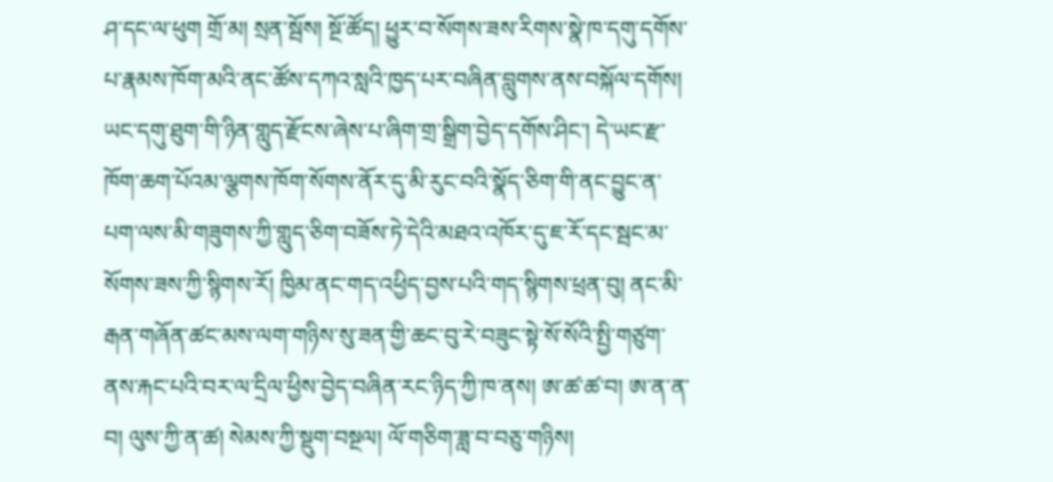ཤ་དང་ལ་ཕུག གྲོ་མ། སྲན་སྦོས། སྔོ་ཚོད། ཕྱུར་བ་སོགས་ཟས་རིགས་སྣེ་ཁ་དགུ་དགོས་པ་རྣམས་ཁོག་མའི་ནང་ཚོས་དཀའ་སླའི་ཁྱད་པར་བཞིན་བླུགས་ནས་བསྐོལ་དགོས།
ཡང་དགུ་ཐུག་གི་ཉིན་གླུད་རྫོངས་ཞེས་པ་ཞིག་གྲ་སྒྲིག་བྱེད་དགོས་ཤིང་། དེ་ཡང་རྫ་ཁོག་ཆག་པོའམ་ལྕགས་ཁོག་སོགས་ནོར་དུ་མི་རུང་བའི་སྣོད་ཅིག་གི་ནང་བྱུང་ན་པག་ལས་མི་གཟུགས་ཀྱི་གླུད་ཅིག་བཟོས་ཏེ་དེའི་མཐའ་འཁོར་དུ་ཇ་རོ་དང་སྦང་མ་སོགས་ཟས་ཀྱི་སྙིགས་རོ། ཁྱིམ་ནང་གད་འཕྱིད་བྱས་པའི་གད་སྙིགས་ཕྲན་བུ། ནང་མི་རྒན་གཞོན་ཚང་མས་ལག་གཉིས་སུ་ཟན་གྱི་ཆང་བུ་རེ་བཟུང་སྟེ་སོ་སོའི་སྤྱི་གཙུག་ནས་རྐང་པའི་བར་ལ་དྲིལ་ཕྱིས་བྱེད་བཞིན་རང་ཉིད་ཀྱི་ཁ་ནས། ཨ་ཚ་ཚ་བ། ཨ་ན་ན་བ། ལུས་ཀྱི་ན་ཚ། སེམས་ཀྱི་སྡུག་བསྔལ། ལོ་གཅིག་ཟླ་བ་བཅུ་གཉིས།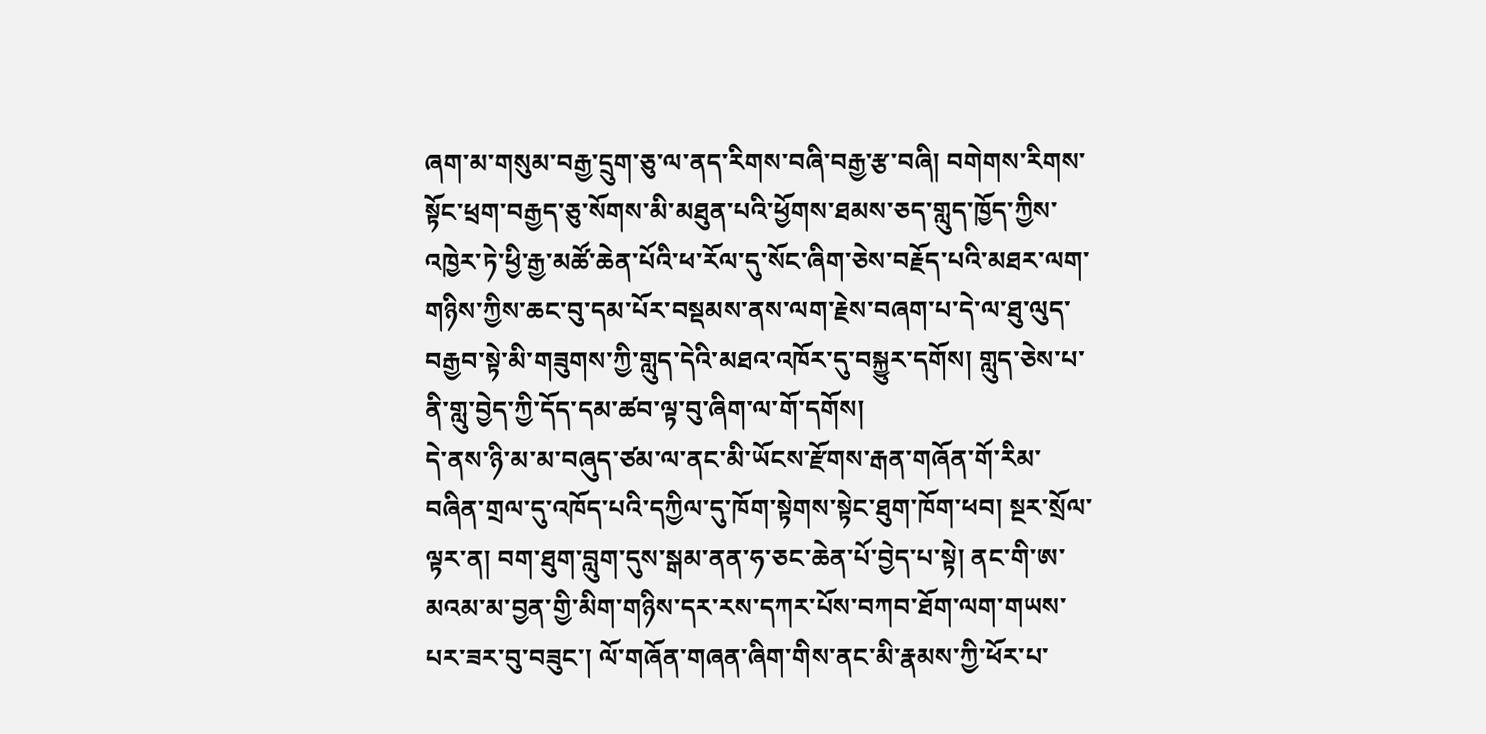ཞག་མ་གསུམ་བརྒྱ་དྲུག་ཅུ་ལ་ནད་རིགས་བཞི་བརྒྱ་རྩ་བཞི། བགེགས་རིགས་སྟོང་ཕྲག་བརྒྱད་ཅུ་སོགས་མི་མཐུན་པའི་ཕྱོགས་ཐམས་ཅད་གླུད་ཁྱོད་ཀྱིས་འཁྱེར་ཏེ་ཕྱི་རྒྱ་མཚོ་ཆེན་པོའི་ཕ་རོལ་དུ་སོང་ཞིག་ཅེས་བརྗོད་པའི་མཐར་ལག་གཉིས་ཀྱིས་ཆང་བུ་དམ་པོར་བསྡམས་ནས་ལག་རྗེས་བཞག་པ་དེ་ལ་ཐུ་ལུད་བརྒྱབ་སྟེ་མི་གཟུགས་ཀྱི་གླུད་དེའི་མཐའ་འཁོར་དུ་བསྐྱུར་དགོས། གླུད་ཅེས་པ་ནི་གླུ་བྱེད་ཀྱི་དོད་དམ་ཚབ་ལྟ་བུ་ཞིག་ལ་གོ་དགོས།
དེ་ནས་ཉི་མ་མ་བཞུད་ཙམ་ལ་ནང་མི་ཡོངས་རྫོགས་རྒན་གཞོན་གོ་རིམ་བཞིན་གྲལ་དུ་འཁོད་པའི་དཀྱིལ་དུ་ཁོག་སྟེགས་སྟེང་ཐུག་ཁོག་ཕབ། སྔར་སྲོལ་ལྟར་ན། བག་ཐུག་བླུག་དུས་སྒམ་ནན་ཧ་ཅང་ཆེན་པོ་བྱེད་པ་སྟེ། ནང་གི་ཨ་མའམ་མ་བྱན་གྱི་མིག་གཉིས་དར་རས་དཀར་པོས་བཀབ་ཐོག་ལག་གཡས་པར་ཟར་བུ་བཟུང་། ལོ་གཞོན་གཞན་ཞིག་གིས་ནང་མི་རྣམས་ཀྱི་ཕོར་པ་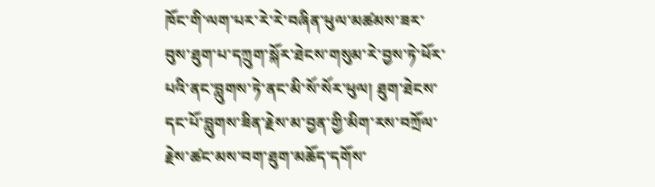ཁོང་གི་ལག་པར་རེ་རེ་བཞིན་ཕུལ་མཚམས་ཟར་བུས་ཐུག་པ་དཀྲུག་སྐོར་ཐེངས་གསུམ་རེ་བྱས་ཏེ་ཕོར་པའི་ནང་བླུགས་ཏེ་ནང་མི་སོ་སོར་ཕུལ། ཐུག་ཐེངས་དང་པོ་བླུགས་ཟིན་རྗེས་མ་བྱན་གྱི་མིག་རས་བཀྲོལ་རྗེས་ཚང་མས་བག་ཐུག་མཆོད་དགོས་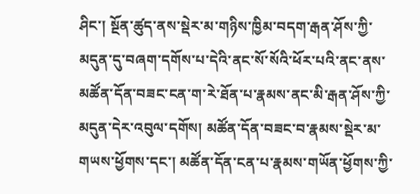ཤིང་། སྔོན་ཚུད་ནས་སྡེར་མ་གཉིས་ཁྱིམ་བདག་རྒན་ཤོས་ཀྱི་མདུན་དུ་བཞག་དགོས་པ་དེའི་ནང་སོ་སོའི་ཕོར་པའི་ནང་ནས་མཚོན་དོན་བཟང་ངན་ག་རེ་ཐོན་པ་རྣམས་ནང་མི་རྒན་ཤོས་ཀྱི་མདུན་དེར་འབུལ་དགོས། མཚོན་དོན་བཟང་བ་རྣམས་སྡེར་མ་གཡས་ཕྱོགས་དང་། མཚོན་དོན་ངན་པ་རྣམས་གཡོན་ཕྱོགས་ཀྱི་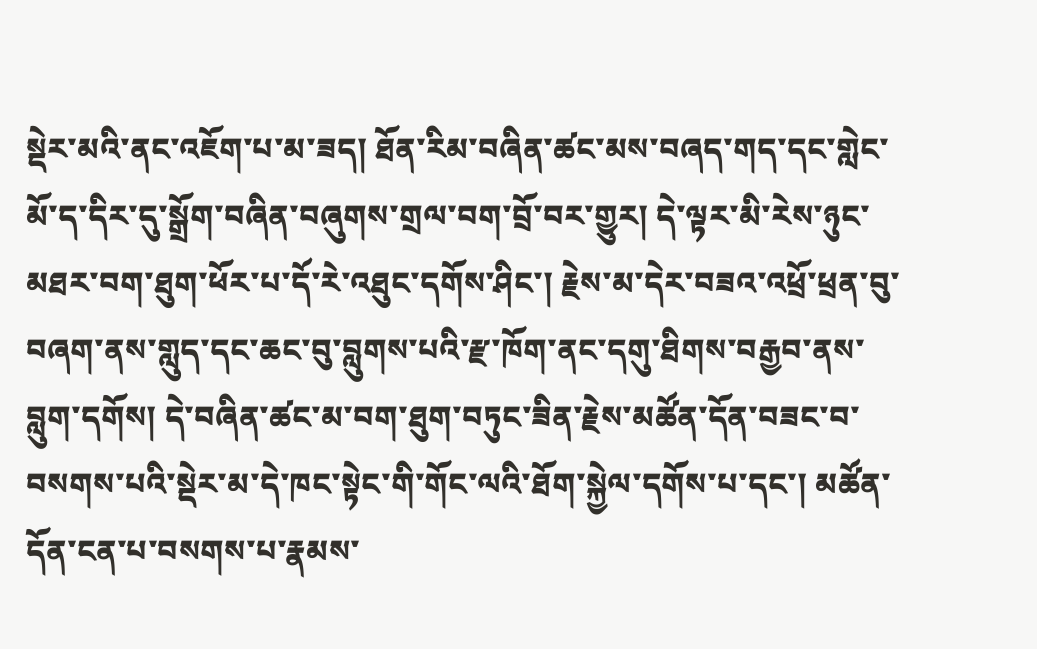སྡེར་མའི་ནང་འཇོག་པ་མ་ཟད། ཐོན་རིམ་བཞིན་ཚང་མས་བཞད་གད་དང་གླེང་མོ་ད་དིར་དུ་སྒྲོག་བཞིན་བཞུགས་གྲལ་བག་བྲོ་བར་གྱུར། དེ་ལྟར་མི་རེས་ཉུང་མཐར་བག་ཐུག་ཕོར་པ་དོ་རེ་འཐུང་དགོས་ཤིང་། རྗེས་མ་དེར་བཟའ་འཕྲོ་ཕྲན་བུ་བཞག་ནས་གླུད་དང་ཆང་བུ་བླུགས་པའི་རྫ་ཁོག་ནང་དགུ་ཐིགས་བརྒྱབ་ནས་བླུག་དགོས། དེ་བཞིན་ཚང་མ་བག་ཐུག་བཏུང་ཟིན་རྗེས་མཚོན་དོན་བཟང་བ་བསགས་པའི་སྡེར་མ་དེ་ཁང་སྟེང་གི་གོང་ལའི་ཐོག་སྐྱེལ་དགོས་པ་དང་། མཚོན་དོན་ངན་པ་བསགས་པ་རྣམས་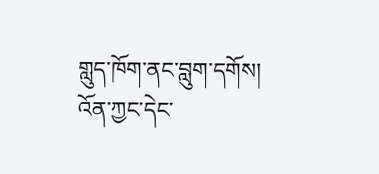གླུད་ཁོག་ནང་བླུག་དགོས།
འོན་ཀྱང་དེང་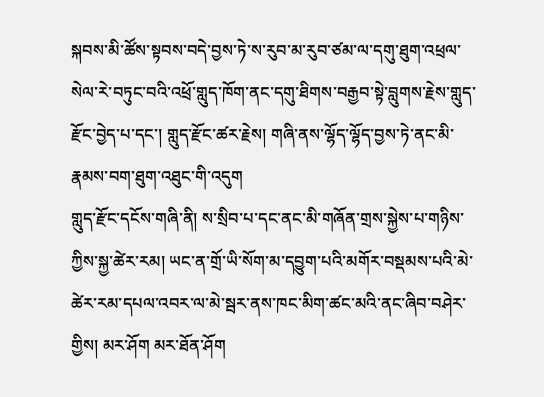སྐབས་མི་ཚོས་སྟབས་བདེ་བྱས་ཏེ་ས་རུབ་མ་རུབ་ཙམ་ལ་དགུ་ཐུག་འཕྲལ་སེལ་རེ་བཏུང་བའི་འཕྲོ་གླུད་ཁོག་ནང་དགུ་ཐིགས་བརྒྱབ་སྟེ་བླུགས་རྗེས་གླུད་རྫོང་བྱེད་པ་དང་། གླུད་རྫོང་ཚར་རྗེས། གཞི་ནས་ལྷོད་ལྷོད་བྱས་ཏེ་ནང་མི་རྣམས་བག་ཐུག་འཐུང་གི་འདུག
གླུད་རྫོང་དངོས་གཞི་ནི། ས་སྲིབ་པ་དང་ནང་མི་གཞོན་གྲས་སྐྱེས་པ་གཉིས་ཀྱིས་སྐྱ་ཚེར་རམ། ཡང་ན་གྲོ་ཡི་སོག་མ་དབྱུག་པའི་མགོར་བསྡམས་པའི་མེ་ཚེར་རམ་དཔལ་འབར་ལ་མེ་སྦར་ནས་ཁང་མིག་ཚང་མའི་ནང་ཞིབ་བཤེར་གྱིས། མར་ཤོག མར་ཐོན་ཤོག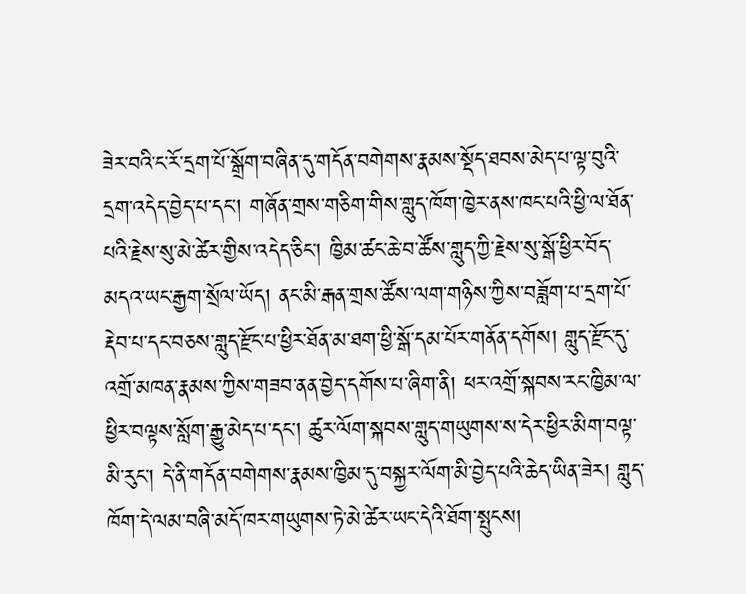ཟེར་བའི་ང་རོ་དྲག་པོ་སྒྲོག་བཞིན་དུ་གདོན་བགེགས་རྣམས་སྡོད་ཐབས་མེད་པ་ལྟ་བུའི་དྲག་འདེད་བྱེད་པ་དང་། གཞོན་གྲས་གཅིག་གིས་གླུད་ཁོག་ཁྱེར་ནས་ཁང་པའི་ཕྱི་ལ་ཐོན་པའི་རྗེས་སུ་མེ་ཚེར་གྱིས་འདེད་ཅིང་། ཁྱིམ་ཚང་ཆེ་བ་ཚོས་གླུད་ཀྱི་རྗེས་སུ་སྒོ་ཕྱིར་བོད་མདའ་ཡང་རྒྱག་སྲོལ་ཡོད། ནང་མི་རྒན་གྲས་ཚོས་ལག་གཉིས་ཀྱིས་བཟློག་པ་དྲག་པོ་རྡེབ་པ་དང་བཅས་གླུད་རྫོང་པ་ཕྱིར་ཐོན་མ་ཐག་ཕྱི་སྒོ་དམ་པོར་གནོན་དགོས། གླུད་རྫོང་དུ་འགྲོ་མཁན་རྣམས་ཀྱིས་གཟབ་ནན་བྱེད་དགོས་པ་ཞིག་ནི། ཕར་འགྲོ་སྐབས་རང་ཁྱིམ་ལ་ཕྱིར་བལྟས་སློག་རྒྱུ་མེད་པ་དང་། ཚུར་ལོག་སྐབས་གླུད་གཡུགས་ས་དེར་ཕྱིར་མིག་བལྟ་མི་རུང་། དེ་ནི་གདོན་བགེགས་རྣམས་ཁྱིམ་དུ་བསྐྱར་ལོག་མི་བྱེད་པའི་ཆེད་ཡིན་ཟེར། གླུད་ཁོག་དེ་ལམ་བཞི་མདོ་ཁར་གཡུགས་ཏེ་མེ་ཚེར་ཡང་དེའི་ཐོག་སྤུངས།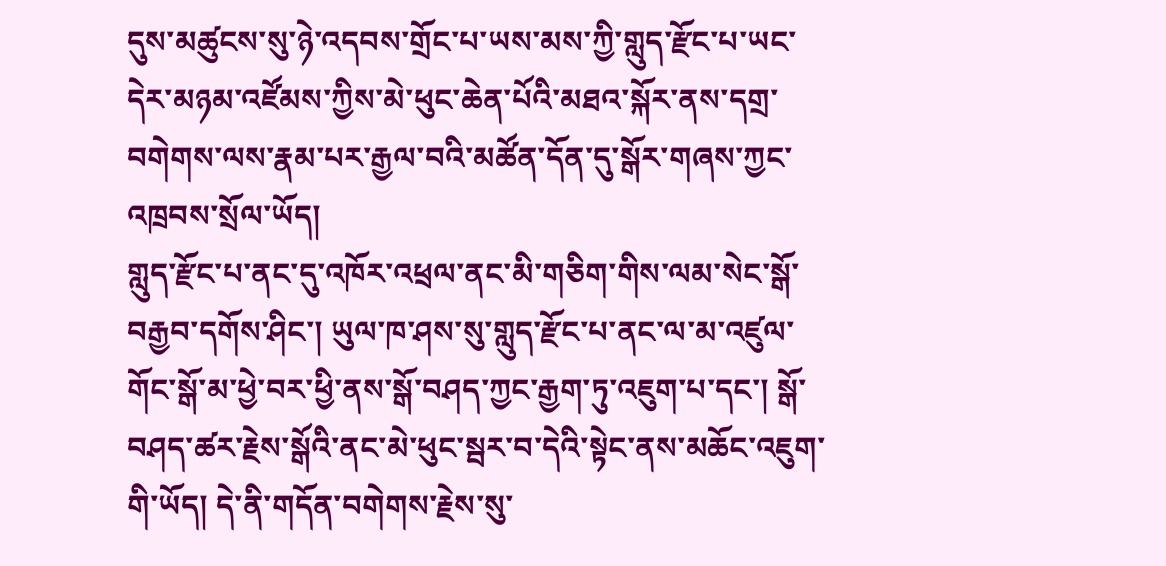དུས་མཚུངས་སུ་ཉེ་འདབས་གྲོང་པ་ཡས་མས་ཀྱི་གླུད་རྫོང་པ་ཡང་དེར་མཉམ་འཛོམས་ཀྱིས་མེ་ཕུང་ཆེན་པོའི་མཐའ་སྐོར་ནས་དགྲ་བགེགས་ལས་རྣམ་པར་རྒྱལ་བའི་མཚོན་དོན་དུ་སྒོར་གཞས་ཀྱང་འཁྲབས་སྲོལ་ཡོད།
གླུད་རྫོང་པ་ནང་དུ་འཁོར་འཕྲལ་ནང་མི་གཅིག་གིས་ལམ་སེང་སྒོ་བརྒྱབ་དགོས་ཤིང་། ཡུལ་ཁ་ཤས་སུ་གླུད་རྫོང་པ་ནང་ལ་མ་འཛུལ་གོང་སྒོ་མ་ཕྱེ་བར་ཕྱི་ནས་སྒོ་བཤད་ཀྱང་རྒྱག་ཏུ་འཇུག་པ་དང་། སྒོ་བཤད་ཚར་རྗེས་སྒོའི་ནང་མེ་ཕུང་སྦར་བ་དེའི་སྟེང་ནས་མཆོང་འཇུག་གི་ཡོད། དེ་ནི་གདོན་བགེགས་རྗེས་སུ་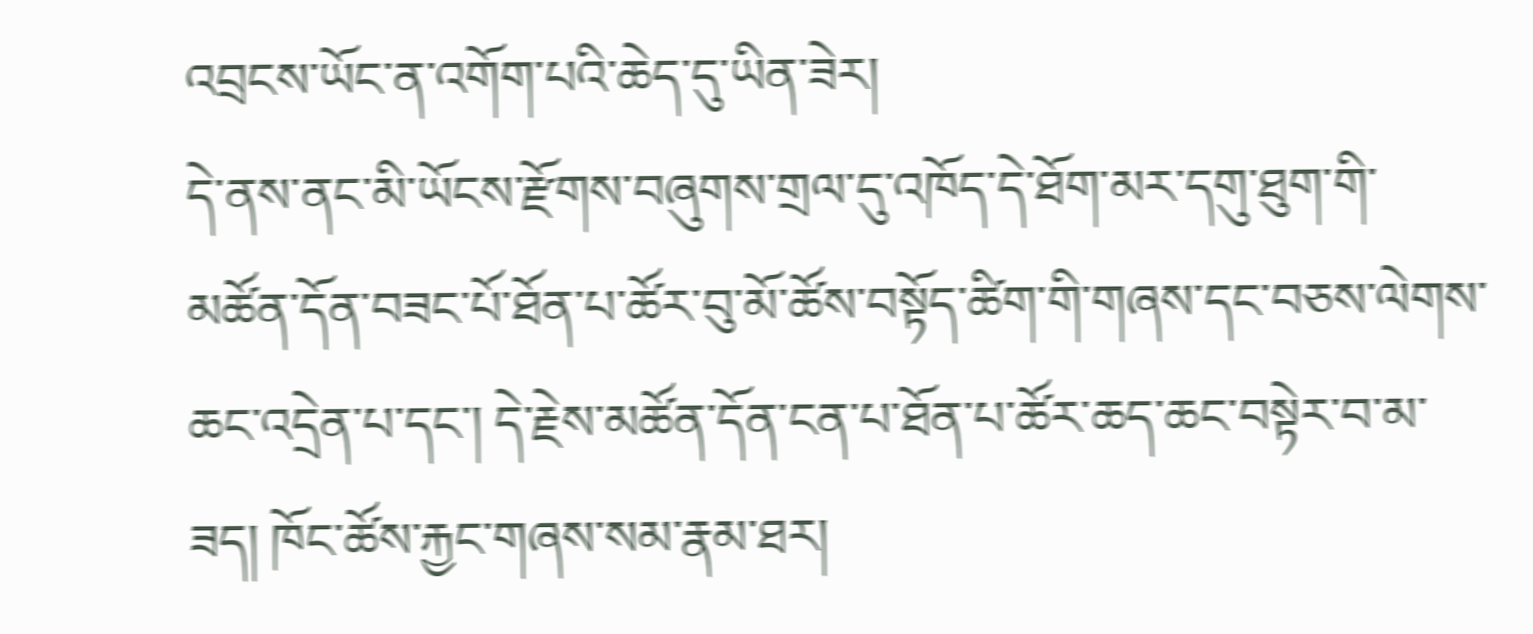འབྲངས་ཡོང་ན་འགོག་པའི་ཆེད་དུ་ཡིན་ཟེར།
དེ་ནས་ནང་མི་ཡོངས་རྫོགས་བཞུགས་གྲལ་དུ་འཁོད་དེ་ཐོག་མར་དགུ་ཐུག་གི་མཚོན་དོན་བཟང་པོ་ཐོན་པ་ཚོར་བུ་མོ་ཚོས་བསྟོད་ཚིག་གི་གཞས་དང་བཅས་ལེགས་ཆང་འདྲེན་པ་དང་། དེ་རྗེས་མཚོན་དོན་ངན་པ་ཐོན་པ་ཚོར་ཆད་ཆང་བསྟེར་བ་མ་ཟད། ཁོང་ཚོས་རྐྱང་གཞས་སམ་རྣམ་ཐར།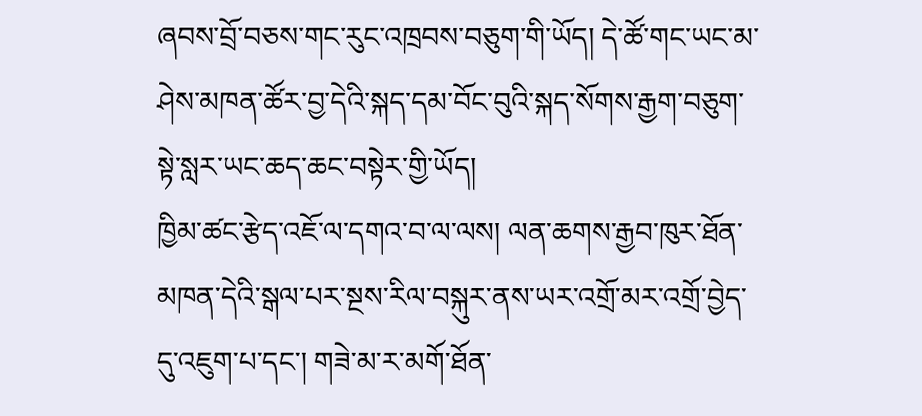ཞབས་བྲོ་བཅས་གང་རུང་འཁྲབས་བཅུག་གི་ཡོད། དེ་ཚོ་གང་ཡང་མ་ཤེས་མཁན་ཚོར་བྱ་དེའི་སྐད་དམ་བོང་བུའི་སྐད་སོགས་རྒྱག་བཅུག་སྟེ་སླར་ཡང་ཆད་ཆང་བསྟེར་གྱི་ཡོད།
ཁྱིམ་ཚང་རྩེད་འཇོ་ལ་དགའ་བ་ལ་ལས། ལན་ཆགས་རྒྱབ་ཁུར་ཐོན་མཁན་དེའི་སྒལ་པར་སྔས་རིལ་བསྐུར་ནས་ཡར་འགྲོ་མར་འགྲོ་བྱེད་དུ་འཇུག་པ་དང་། གཟེ་མ་ར་མགོ་ཐོན་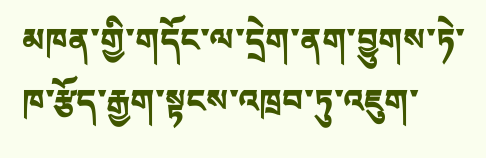མཁན་གྱི་གདོང་ལ་དྲེག་ནག་བྱུགས་ཏེ་ཁ་རྩོད་རྒྱག་སྟངས་འཁྲབ་ཏུ་འཇུག་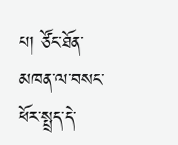པ། ཙོང་ཐོན་མཁན་ལ་བསང་ཕོར་སྤྲད་དེ་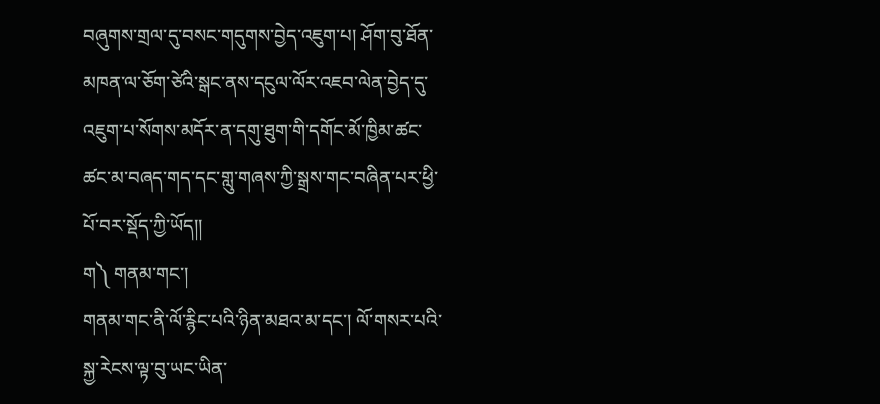བཞུགས་གྲལ་དུ་བསང་གདུགས་བྱེད་འཇུག་པ། ཤོག་བུ་ཐོན་མཁན་ལ་ཅོག་ཙེའི་སྒང་ནས་དངུལ་ལོར་འཇབ་ལེན་བྱེད་དུ་འཇུག་པ་སོགས་མདོར་ན་དགུ་ཐུག་གི་དགོང་མོ་ཁྱིམ་ཚང་ཚང་མ་བཞད་གད་དང་གླུ་གཞས་ཀྱི་སྒྲས་གང་བཞིན་པར་ཕྱི་པོ་བར་སྡོད་ཀྱི་ཡོད།།
ག༽ གནམ་གང་།
གནམ་གང་ནི་ལོ་རྙིང་པའི་ཉིན་མཐའ་མ་དང་། ལོ་གསར་པའི་སྐྱ་རེངས་ལྟ་བུ་ཡང་ཡིན་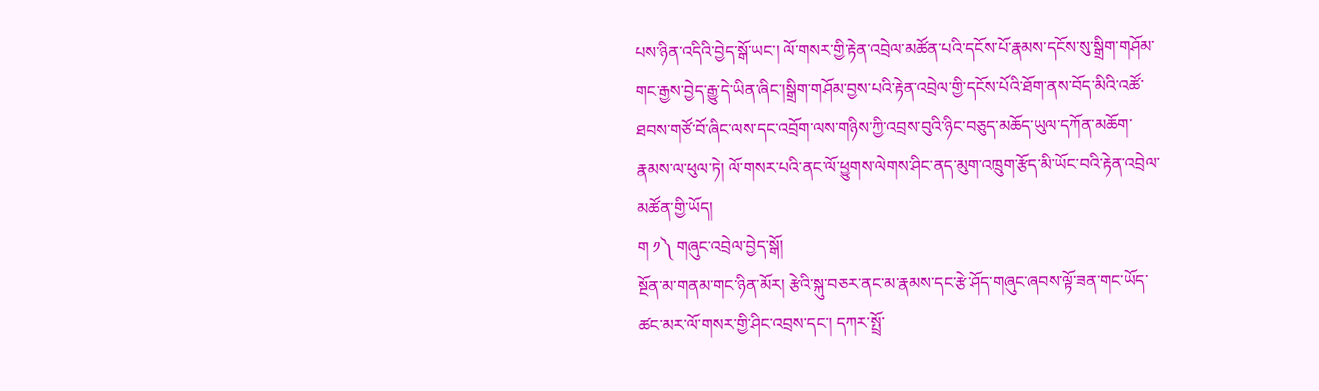པས་ཉིན་འདིའི་བྱེད་སྒོ་ཡང་། ལོ་གསར་གྱི་རྟེན་འབྲེལ་མཚོན་པའི་དངོས་པོ་རྣམས་དངོས་སུ་སྒྲིག་གཤོམ་གང་རྒྱས་བྱེད་རྒྱུ་དེ་ཡིན་ཞིང་།སྒྲིག་གཤོམ་བྱས་པའི་རྟེན་འབྲེལ་གྱི་དངོས་པོའི་ཐོག་ནས་བོད་མིའི་འཚོ་ཐབས་གཙོ་བོ་ཞིང་ལས་དང་འབྲོག་ལས་གཉིས་ཀྱི་འབྲས་བུའི་ཉིང་བཅུད་མཆོད་ཡུལ་དཀོན་མཆོག་རྣམས་ལ་ཕུལ་ཏེ། ལོ་གསར་པའི་ནང་ལོ་ཕྱུགས་ལེགས་ཤིང་ནད་མུག་འཁྲུག་རྩོད་མི་ཡོང་བའི་རྟེན་འབྲེལ་མཚོན་གྱི་ཡོད།
ག ༡༽ གཞུང་འབྲེལ་བྱེད་སྒོ།
སྔོན་མ་གནམ་གང་ཉིན་མོར། རྩེའི་སྐུ་བཅར་ནང་མ་རྣམས་དང་རྩེ་ཤོད་གཞུང་ཞབས་ལྟོ་ཟན་གང་ཡོད་ཚང་མར་ལོ་གསར་གྱི་ཤིང་འབྲས་དང་། དཀར་སྤྲོ་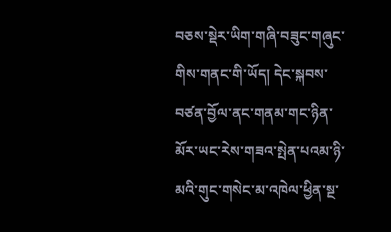བཅས་སྡེར་ཡིག་གཞི་བཟུང་གཞུང་གིས་གནང་གི་ཡོད། དེང་སྐབས་བཙན་བྱོལ་ནང་གནམ་གང་ཉིན་མོར་ཡང་རེས་གཟའ་སྤེན་པའམ་ཉི་མའི་གུང་གསེང་མ་འཁེལ་ཕྱིན་སྔ་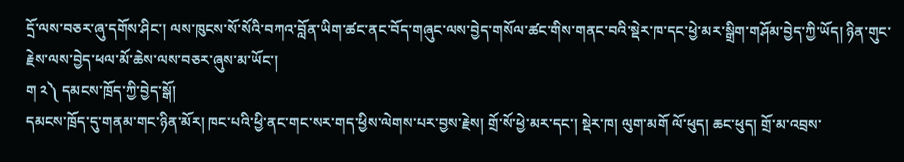དྲོ་ལས་བཅར་ཞུ་དགོས་ཤིང་། ལས་ཁུངས་སོ་སོའི་བཀའ་བློན་ཡིག་ཚང་ནང་བོད་གཞུང་ལས་བྱེད་གསོལ་ཚང་གིས་གནང་བའི་སྡེར་ཁ་དང་ཕྱེ་མར་སྒྲིག་གཤོམ་བྱེད་ཀྱི་ཡོད། ཉིན་གུང་རྗེས་ལས་བྱེད་ཕལ་མོ་ཆེས་ལས་བཅར་ཞུས་མ་ཡོང་།
ག ༢༽ དམངས་ཁྲོད་ཀྱི་བྱེད་སྒོ།
དམངས་ཁྲོད་དུ་གནམ་གང་ཉིན་མོར། ཁང་པའི་ཕྱི་ནང་གང་སར་གད་ཕྱིས་ལེགས་པར་བྱས་རྗེས། གྲོ་སོ་ཕྱེ་མར་དང་། སྡེར་ཁ། ལུག་མགོ ལོ་ཕུད། ཆང་ཕུད། གྲོ་མ་འབྲས་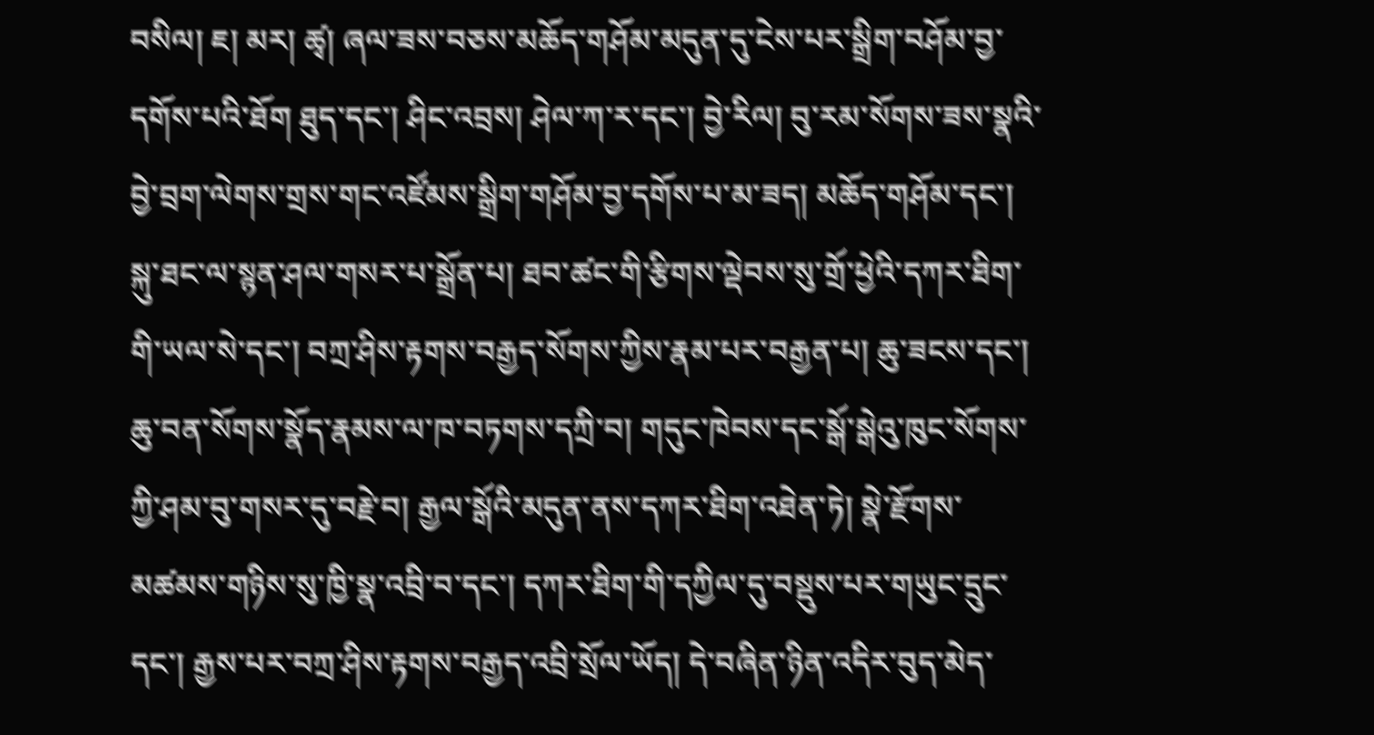བསིལ། ཇ། མར། ཚྭ། ཞལ་ཟས་བཅས་མཆོད་གཤོམ་མདུན་དུ་ངེས་པར་སྒྲིག་བཤོམ་བྱ་དགོས་པའི་ཐོག ཐུད་དང་། ཤིང་འབྲས། ཤེལ་ཀ་ར་དང་། བྱེ་རིལ། བུ་རམ་སོགས་ཟས་སྣའི་བྱེ་བྲག་ལེགས་གྲས་གང་འཛོམས་སྒྲིག་གཤོམ་བྱ་དགོས་པ་མ་ཟད། མཆོད་གཤོམ་དང་། སྐུ་ཐང་ལ་སྙན་ཤལ་གསར་པ་སྒྲོན་པ། ཐབ་ཚང་གི་རྩིགས་ལྡེབས་སུ་གྲོ་ཕྱེའི་དཀར་ཐིག་གི་ཡལ་སེ་དང་། བཀྲ་ཤིས་རྟགས་བརྒྱད་སོགས་ཀྱིས་རྣམ་པར་བརྒྱན་པ། ཆུ་ཟངས་དང་། ཆུ་བན་སོགས་སྣོད་རྣམས་ལ་ཁ་བཏགས་དཀྲི་བ། གདུང་ཁེབས་དང་སྒོ་སྒེའུ་ཁུང་སོགས་ཀྱི་ཤམ་བུ་གསར་དུ་བརྗེ་བ། རྒྱལ་སྒོའི་མདུན་ནས་དཀར་ཐིག་འཐེན་ཏེ། སྣེ་རྫོགས་མཚམས་གཉིས་སུ་ཁྱི་སྣ་འབྲི་བ་དང་། དཀར་ཐིག་གི་དཀྱིལ་དུ་བསྡུས་པར་གཡུང་དྲུང་དང་། རྒྱས་པར་བཀྲ་ཤིས་རྟགས་བརྒྱད་འབྲི་སྲོལ་ཡོད། དེ་བཞིན་ཉིན་འདིར་བུད་མེད་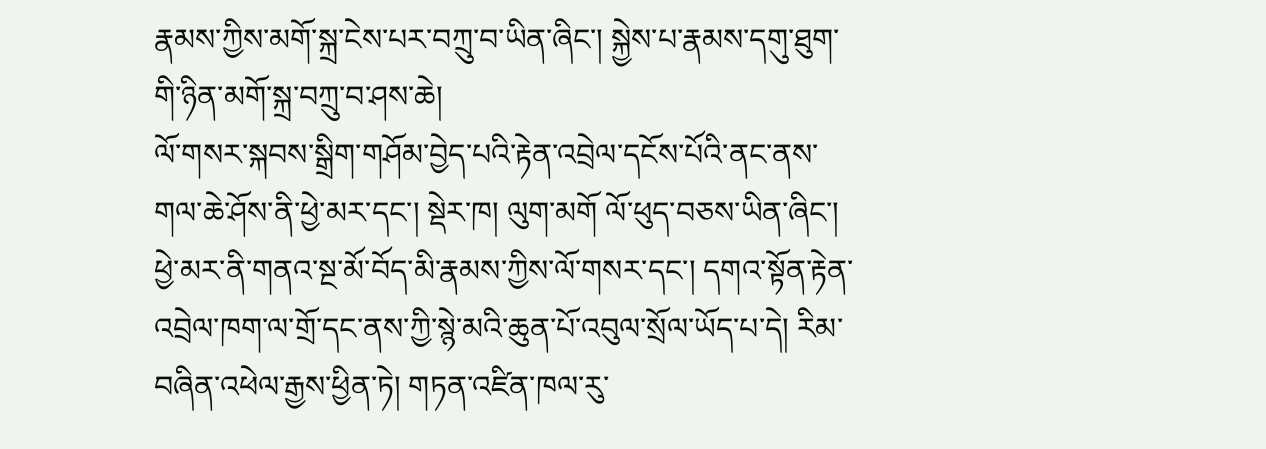རྣམས་ཀྱིས་མགོ་སྐྲ་ངེས་པར་བཀྲུ་བ་ཡིན་ཞིང་། སྐྱེས་པ་རྣམས་དགུ་ཐུག་གི་ཉིན་མགོ་སྐྲ་བཀྲུ་བ་ཤས་ཆེ།
ལོ་གསར་སྐབས་སྒྲིག་གཤོམ་བྱེད་པའི་རྟེན་འབྲེལ་དངོས་པོའི་ནང་ནས་གལ་ཆེ་ཤོས་ནི་ཕྱེ་མར་དང་། སྡེར་ཁ། ལུག་མགོ ལོ་ཕུད་བཅས་ཡིན་ཞིང་། ཕྱེ་མར་ནི་གནའ་སྔ་མོ་བོད་མི་རྣམས་ཀྱིས་ལོ་གསར་དང་། དགའ་སྟོན་རྟེན་འབྲེལ་ཁག་ལ་གྲོ་དང་ནས་ཀྱི་སྙེ་མའི་ཆུན་པོ་འབུལ་སྲོལ་ཡོད་པ་དེ། རིམ་བཞིན་འཕེལ་རྒྱས་ཕྱིན་ཏེ། གཏན་འཛིན་ཁལ་རུ་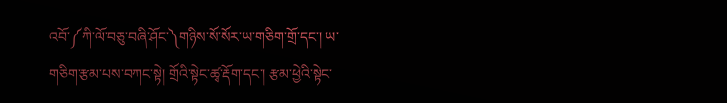འབོ་༼ཀི་ལོ་བཅུ་བཞི་ཤོང་༽གཉིས་སོ་སོར་ཡ་གཅིག་གྲོ་དང་། ཡ་གཅིག་རྩམ་པས་བཀང་སྟེ། གྲོའི་སྟེང་ཚྭ་རྡོག་དང་། རྩམ་ཕྱེའི་སྟེང་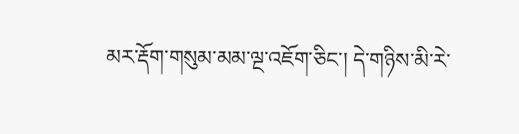མར་རྡོག་གསུམ་མམ་ལྔ་འཇོག་ཅིང་། དེ་གཉིས་མི་རེ་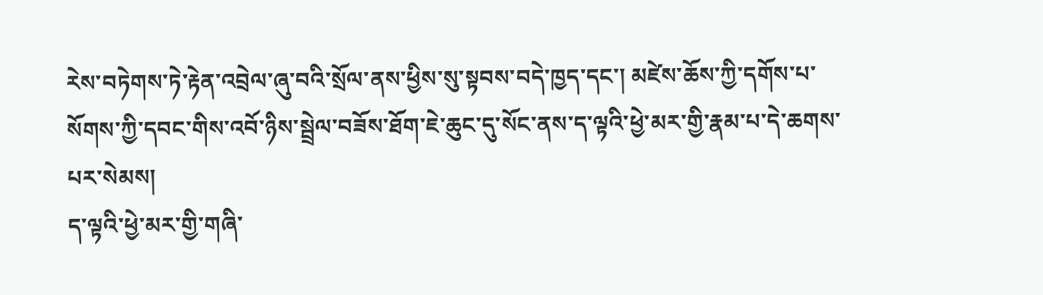རེས་བཏེགས་ཏེ་རྟེན་འབྲེལ་ཞུ་བའི་སྲོལ་ནས་ཕྱིས་སུ་སྟབས་བདེ་ཁྱད་དང་། མཛེས་ཆོས་ཀྱི་དགོས་པ་སོགས་ཀྱི་དབང་གིས་འབོ་ཉིས་སྦྲེལ་བཟོས་ཐོག་ཇེ་ཆུང་དུ་སོང་ནས་ད་ལྟའི་ཕྱེ་མར་གྱི་རྣམ་པ་དེ་ཆགས་པར་སེམས།
ད་ལྟའི་ཕྱེ་མར་གྱི་གཞི་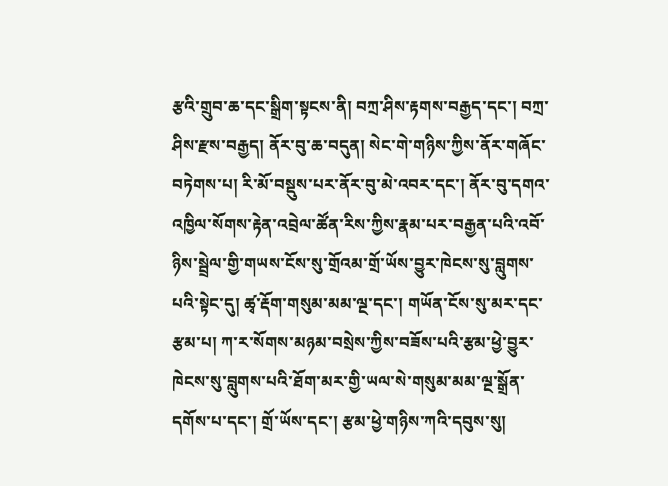རྩའི་གྲུབ་ཆ་དང་སྒྲིག་སྟངས་ནི། བཀྲ་ཤིས་རྟགས་བརྒྱད་དང་། བཀྲ་ཤིས་རྫས་བརྒྱད། ནོར་བུ་ཆ་བདུན། སེང་གེ་གཉིས་ཀྱིས་ནོར་གཞོང་བཏེགས་པ། རི་མོ་བསྡུས་པར་ནོར་བུ་མེ་འབར་དང་། ནོར་བུ་དགའ་འཁྱིལ་སོགས་རྟེན་འབྲེལ་ཚོན་རིས་ཀྱིས་རྣམ་པར་བརྒྱན་པའི་འབོ་ཉིས་སྦྲེལ་གྱི་གཡས་ངོས་སུ་གྲོའམ་གྲོ་ཡོས་བྱུར་ཁེངས་སུ་བླུགས་པའི་སྟེང་དུ། ཚྭ་རྡོག་གསུམ་མམ་ལྔ་དང་། གཡོན་ངོས་སུ་མར་དང་རྩམ་པ། ཀ་ར་སོགས་མཉམ་བསྲེས་ཀྱིས་བཟོས་པའི་རྩམ་ཕྱེ་བྱུར་ཁེངས་སུ་བླུགས་པའི་ཐོག་མར་གྱི་ཡལ་སེ་གསུམ་མམ་ལྔ་སྒྲོན་དགོས་པ་དང་། གྲོ་ཡོས་དང་། རྩམ་ཕྱེ་གཉིས་ཀའི་དབུས་སུ།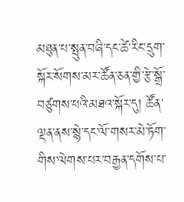མཐུན་པ་སྤུན་བཞི་དང་ཚེ་རིང་དྲུག་སྐོར་སོགས་མར་ཚོན་ཅན་གྱི་རྩེ་སྒྲོ་བཙུགས་པའི་མཐའ་སྐོར་དུ། ཚོན་ལྡན་ནས་སྙེ་དང་ལོ་གསར་མེ་ཏོག་གིས་ལེགས་པར་བརྒྱན་དགོས་པ་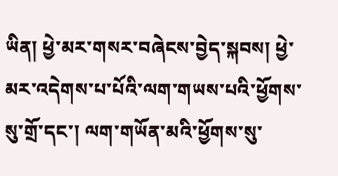ཡིན། ཕྱེ་མར་གསར་བཞེངས་བྱེད་སྐབས། ཕྱེ་མར་འདེགས་པ་པོའི་ལག་གཡས་པའི་ཕྱོགས་སུ་གྲོ་དང་། ལག་གཡོན་མའི་ཕྱོགས་སུ་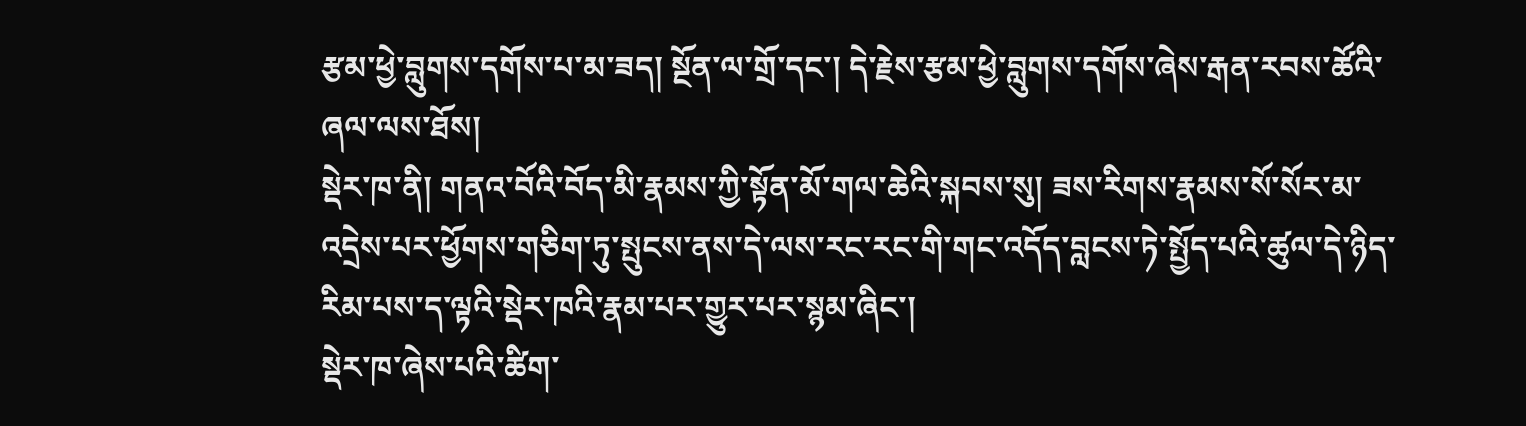རྩམ་ཕྱེ་བླུགས་དགོས་པ་མ་ཟད། སྔོན་ལ་གྲོ་དང་། དེ་རྗེས་རྩམ་ཕྱེ་བླུགས་དགོས་ཞེས་རྒན་རབས་ཚོའི་ཞལ་ལས་ཐོས།
སྡེར་ཁ་ནི། གནའ་བོའི་བོད་མི་རྣམས་ཀྱི་སྟོན་མོ་གལ་ཆེའི་སྐབས་སུ། ཟས་རིགས་རྣམས་སོ་སོར་མ་འདྲེས་པར་ཕྱོགས་གཅིག་ཏུ་སྤུངས་ནས་དེ་ལས་རང་རང་གི་གང་འདོད་བླངས་ཏེ་སྤྱོད་པའི་ཚུལ་དེ་ཉིད་རིམ་པས་ད་ལྟའི་སྡེར་ཁའི་རྣམ་པར་གྱུར་པར་སྙམ་ཞིང་།
སྡེར་ཁ་ཞེས་པའི་ཚིག་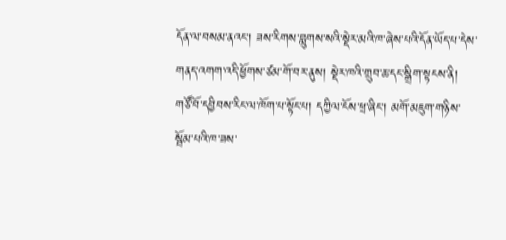དོན་ལ་བསམ་ནའང་། ཟས་རིགས་བླུགས་སའི་སྡེར་མའི་ཁ་ཞེས་པའི་དོན་ཡོད་པ་དེས་གནད་འགག་འདི་ཕྱོགས་ཙམ་གོ་བར་ནུས། སྡེར་ཁའི་གྲུབ་ཆ་དང་སྒྲིག་སྟངས་ནི། གཙོ་བོ་དབྱིབས་རིང་ལ་ཁོག་པ་སྟོང་པ། དཀྱིལ་ངོས་ཕྲ་ཞིང་། མགོ་མཇུག་གཉིས་སྦོམ་པའི་ཁ་ཟས་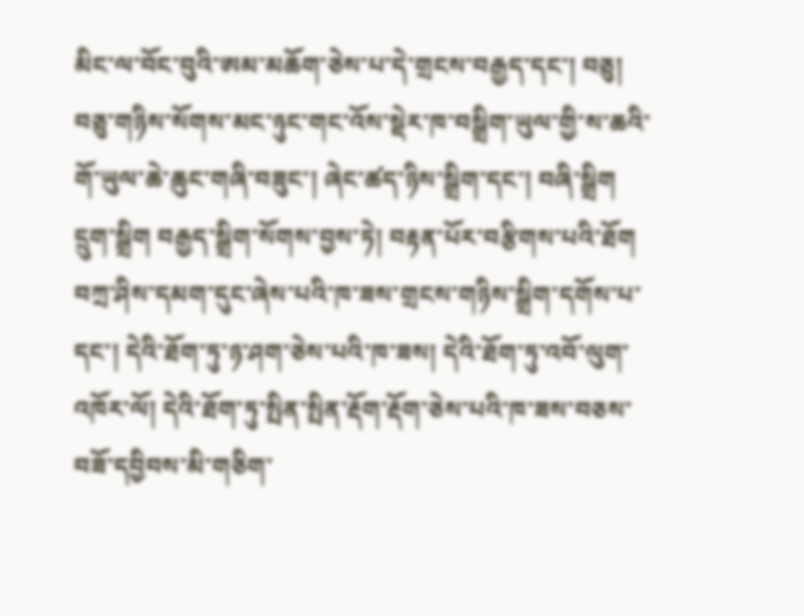མིང་ལ་བོང་བུའི་ཨམ་མཆོག་ཅེས་པ་དེ་གྲངས་བརྒྱད་དང་། བཅུ། བཅུ་གཉིས་སོགས་མང་ཉུང་གང་འོས་སྡེར་ཁ་བསྒྲིག་ཡུལ་གྱི་ས་ཆའི་གོ་ཡུལ་ཆེ་ཆུང་གཞི་བཟུང་། ཞེང་ཚད་ཉིས་སྒྲིག་དང་། བཞི་སྒྲིག དྲུག་སྒྲིག བརྒྱད་སྒྲིག་སོགས་བྱས་ཏེ། བརྟན་པོར་བརྩིགས་པའི་ཐོག བཀྲ་ཤིས་དམག་དུང་ཞེས་པའི་ཁ་ཟས་གྲངས་གཉིས་སྒྲིག་དགོས་པ་དང་། དེའི་ཐོག་ཏུ་ཉ་ཤག་ཅེས་པའི་ཁ་ཟས། དེའི་ཐོག་ཏུ་འབོ་ལུག་འཁོར་ལོ། དེའི་ཐོག་ཏུ་སྤིན་སྤིན་རྡོག་རྡོག་ཅེས་པའི་ཁ་ཟས་བཅས་བཟོ་དབྱིབས་མི་གཅིག་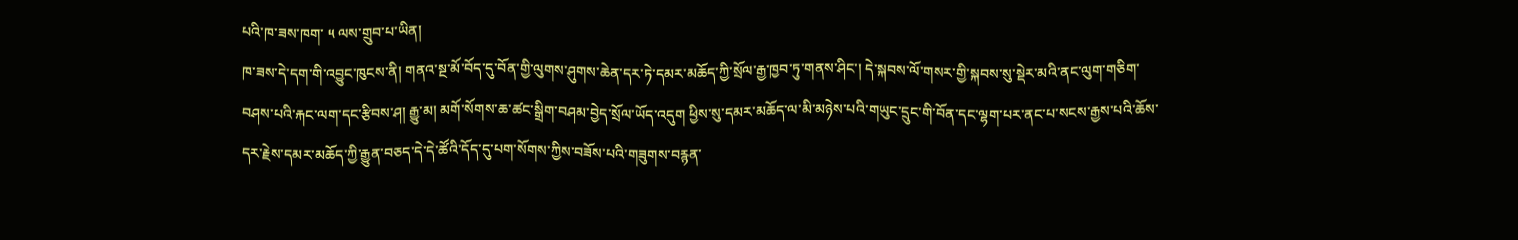པའི་ཁ་ཟས་ཁག་ ༥ ལས་གྲུབ་པ་ཡིན།
ཁ་ཟས་དེ་དག་གི་འབྱུང་ཁུངས་ནི། གནའ་སྔ་མོ་བོད་དུ་བོན་གྱི་ལུགས་ཤུགས་ཆེན་དར་ཏེ་དམར་མཆོད་ཀྱི་སྲོལ་རྒྱ་ཁྱབ་ཏུ་གནས་ཤིང་། དེ་སྐབས་ལོ་གསར་གྱི་སྐབས་སུ་སྡེར་མའི་ནང་ལུག་གཅིག་བཤས་པའི་རྐང་ལག་དང་རྩིབས་ཤ། རྒྱུ་མ། མགོ་སོགས་ཆ་ཚང་སྒྲིག་བཤམ་བྱེད་སྲོལ་ཡོད་འདུག ཕྱིས་སུ་དམར་མཆོད་ལ་མི་མཉེས་པའི་གཡུང་དྲུང་གི་བོན་དང་ལྷག་པར་ནང་པ་སངས་རྒྱས་པའི་ཆོས་དར་རྗེས་དམར་མཆོད་ཀྱི་རྒྱུན་བཅད་དེ་དེ་ཚོའི་དོད་དུ་པག་སོགས་ཀྱིས་བཟོས་པའི་གཟུགས་བརྙན་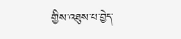གྱིས་འཐུས་པ་བྱེད་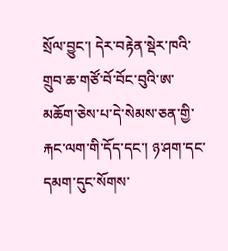སྲོལ་བྱུང་། དེར་བརྟེན་སྡེར་ཁའི་གྲུབ་ཆ་གཙོ་བོ་བོང་བུའི་ཨ་མཆོག་ཅེས་པ་དེ་སེམས་ཅན་གྱི་རྐང་ལག་གི་དོད་དང་། ཉ་ཤག་དང་དམག་དུང་སོགས་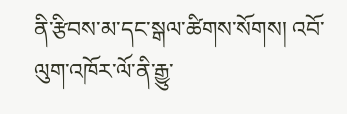ནི་རྩིབས་མ་དང་སྒལ་ཚིགས་སོགས། འབོ་ལུག་འཁོར་ལོ་ནི་རྒྱུ་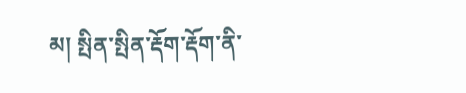མ། སྤིན་སྤིན་རྡོག་རྡོག་ནི་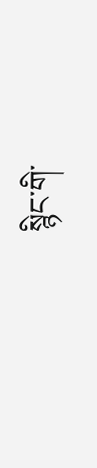སྙིང་གི་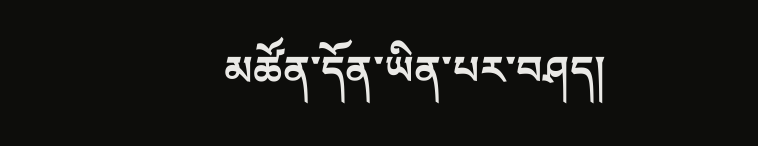མཚོན་དོན་ཡིན་པར་བཤད།